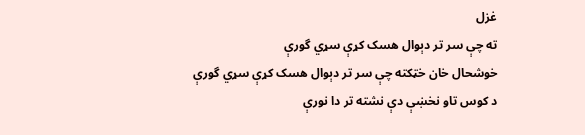غزل
ته چې سر تر دېوال هسک کړې سړي گورې
خوشحال خان خټکته چې سر تر دېوال هسک کړې سړي گورې
د کوس تاو نخښې دې نشته تر دا نورې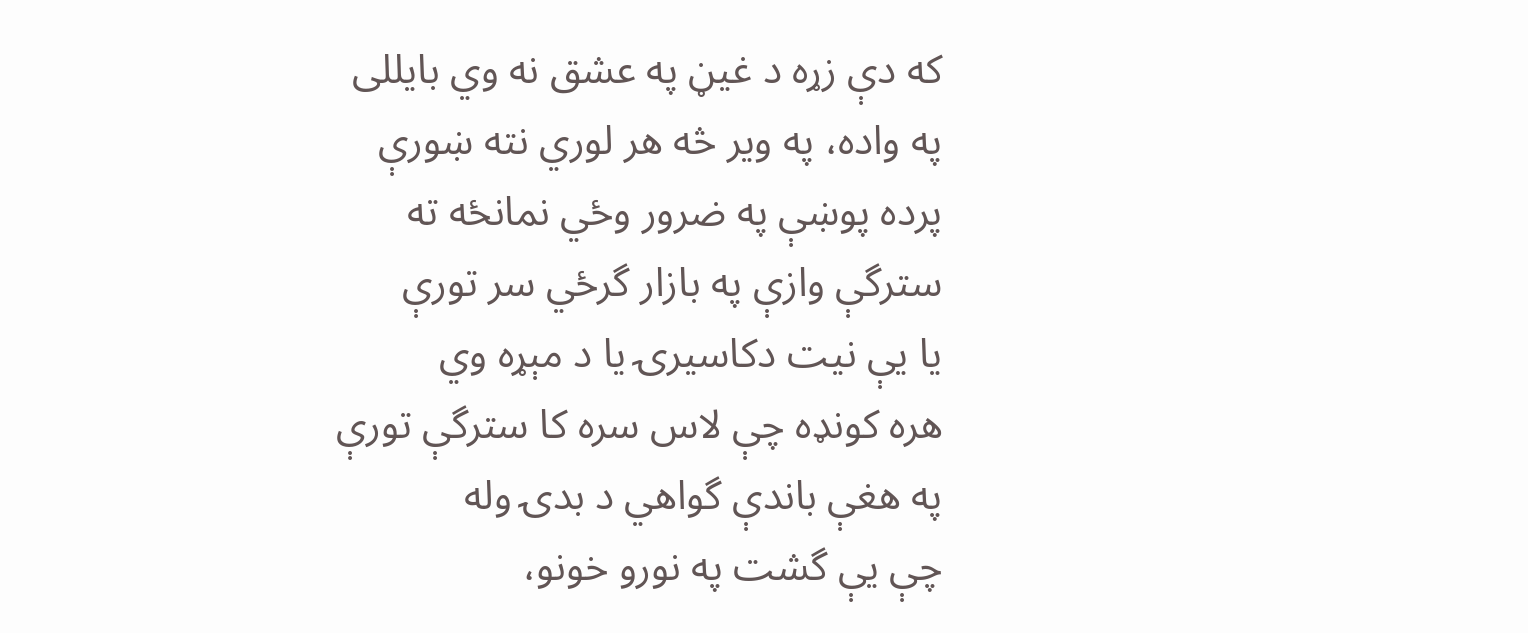که دې زړه د غيڼ په عشق نه وي بايللی
په واده، په وير څه هر لوري نته ښورې
پرده پوښې په ضرور وځي نمانځه ته
سترگې وازې په بازار گرځي سر تورې
يا يې نيت دکاسيرۍ يا د مېړه وي
هره کونډه چې لاس سره کا سترگې تورې
په هغې باندې گواهي د بدۍ وله
چې يې گشت په نورو خونو،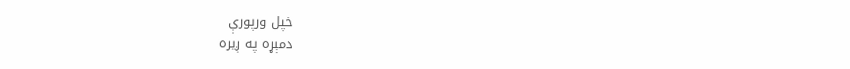خپل ورپورې
دمېړه په ږيره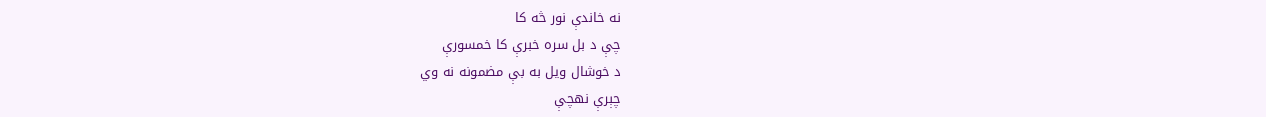نه خاندې نور څه کا
چې د بل سره خبرې کا خمسورې
د خوشال ويل به بې مضمونه نه وي
چېرې نهچې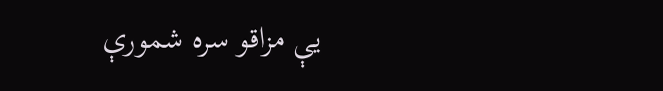يې مزاقو سره شمورې